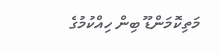މަތިކޮމަންޑޫ ބިން ހިއްކުމުގެ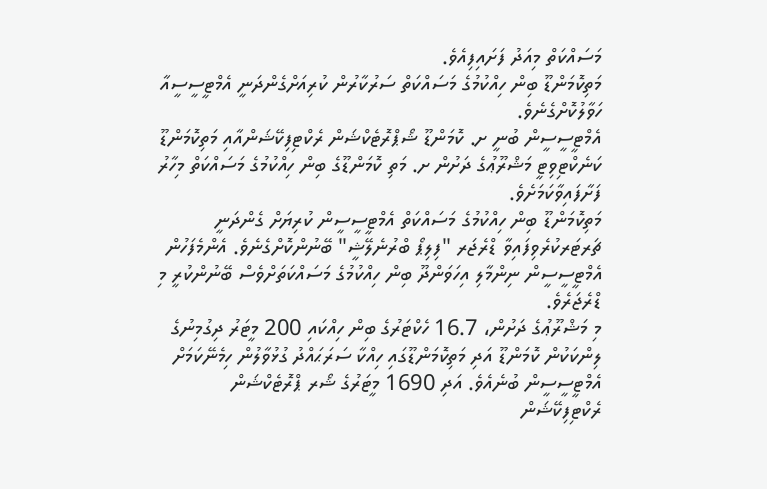މަސައްކަތް މިއަދު ފަށައިފިއެވެ.
މަތިކޮމަންޑޫ ބިން ހިއްކުމުގެ މަސައްކަތް ސަރުކާރުން ކުރިއަށްގެންދަނީ އެމްޓީސީސީއާ ހަވާލުކޮށްގެނެވެ.
އެމްޓީސީސީން ބުނީ ށ. ކޮމަންޑޫ ޝޯޕްރޮޓެކްޝަން ރެކްޓިފިކޭޝަންއާއި މަތިކޮމަންޑޫ ކަނެކްޓިވިޓީ މަޝްރޫޢުގެ ދަށުން ށ. މަތި ކޮމަންޑޫގެ ބިން ހިއްކުމުގެ މަސައްކަތް މިހާރު ފަށާފައިވާކަމަށެވެ.
މަތިކޮމަންޑޫ ބިން ހިއްކުމުގެ މަސައްކަތް އެމްޓީސީސީން ކުރިޔަށް ގެންދަނީ ޗަރޓަރކުރެވިފައިވާ ޑްރެޖަރ "ފިލިޕޯ ބްރުނެލޭޝީ" ބޭނުންކޮށްގެނެވެ. އެންމެފަހުން އެމްޓީސީސީން ނިންމާލި އިހަވަންދޫ ބިން ހިއްކުމުގެ މަސައްކަތަށްވެސް ބޭނުންކުރީ މި ޑްރެޖަރެވެ.
މި މަޝްރޫޢުގެ ދަށުން، 16.7 ހެކްޓަރުގެ ބިން ހިއްކައި 200 މީޓަރު ދިގުމިނުގެ ލިންކަކުން ކޮމަންޑޫ އަދި މަތިކޮމަންޑޫގައި ހިއްކާ ސަރަޙައްދު ގުޅުވާލުން ހިމެނޭކަމަށް އެމްޓީސީސީން ބުނެއެވެ. އަދި 1690 މީޓަރުގެ ޝޯރ ޕްރޮޓެކްޝަން ރެކްޓިފިކޭޝަން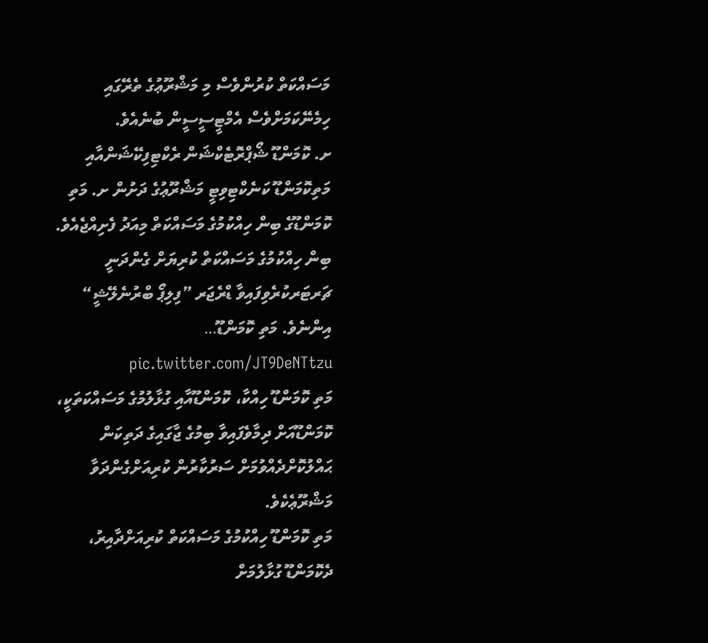މަސައްކަތް ކުރުންވެސް މި މަޝްރޫޢުގެ ތެރޭގައި ހިމެނޭކަމަށްވެސް އެމްޓީސީސީން ބުނެއެވެ.
ށ. ކޮމަންޑޫ ޝޯޕްރޮޓެކްޝަން ރެކްޓިފިކޭޝަންއާއި މަތިކޮމަންޑޫ ކަނެކްޓިވިޓީ މަޝްރޫޢުގެ ދަށުން ށ. މަތި ކޮމަންޑޫގެ ބިން ހިއްކުމުގެ މަސައްކަތް މިއަދު ފެށިއްޖެއެވެ. ބިން ހިއްކުމުގެ މަސައްކަތް ކުރިޔަށް ގެންދަނީ ޗަރޓަރކުރެވިފައިވާ ޑްރެޖަރ ”ފިލިޕޯ ބްރުނެލޭޝީ“ އިންނެވެ. މަތި ކޮމަންޑޫ… pic.twitter.com/JT9DeNTtzu
މަތި ކޮމަންޑޫ ހިއްކާ، ކޮމަންޑޫއާއި ގުޅާލުމުގެ މަސައްކަތަކީ، ކޮމަންޑޫއަށް ދިމާވެފައިވާ ބިމުގެ ޖާގައިގެ ދަތިކަން ޙައްލުކޮށްދެއްވުމަށް ސަރުކާރުން ކުރިއަށްގެންދަވާ މަޝްރޫޢެކެވެ.
މަތި ކޮމަންޑޫ ހިއްކުމުގެ މަސައްކަތް ކުރިއަށްދާއިރު، ދެކޮމަންޑޫ ގުޅާލުމަށް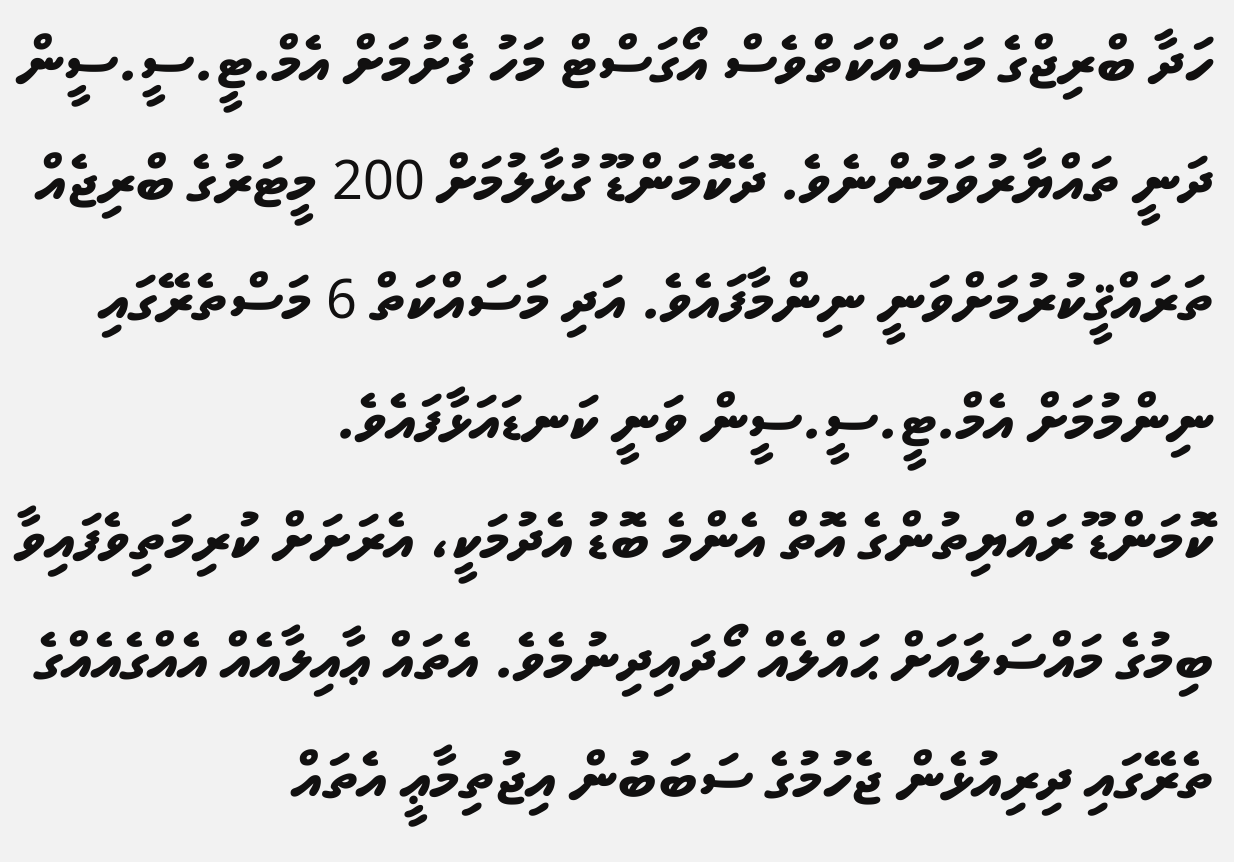ހަދާ ބްރިޖްގެ މަސައްކަތްވެސް އޯގަސްޓް މަހު ފެށުމަށް އެމް.ޓީ.ސީ.ސީން ދަނީ ތައްޔާރުވަމުންނެވެ. ދެކޮމަންޑޫ ގުޅާލުމަށް 200 މީޓަރުގެ ބްރިޖެއް ތަރައްޤީކުރުމަށްވަނީ ނިންމާފައެވެ. އަދި މަސައްކަތް 6 މަސްތެރޭގައި ނިންމުމަށް އެމް.ޓީ.ސީ.ސީން ވަނީ ކަނޑައަޅާފައެވެ.
ކޮމަންޑޫ ރައްޔިތުންގެ އޮތް އެންމެ ބޮޑު އެދުމަކީ، އެރަށަށް ކުރިމަތިވެފައިވާ ބިމުގެ މައްސަލައަށް ޙައްލެއް ހޯދައިދިނުމެވެ. އެތައް ޢާއިލާއެއް އެއްގެއެއްގެ ތެރޭގައި ދިރިއުޅެން ޖެހުމުގެ ސަބަބުން އިޖުތިމާޢީ އެތައް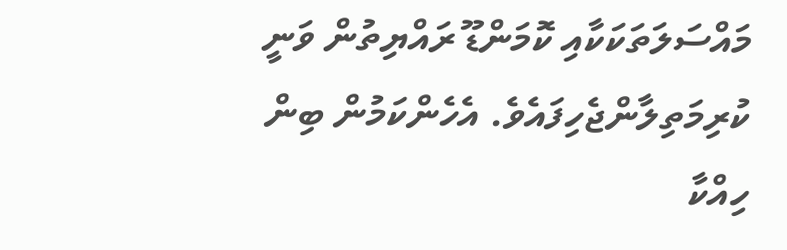މައްސަލަތަކަކާއި ކޮމަންޑޫ ރައްޔިތުން ވަނީ ކުރިމަތިލާންޖެހިފައެވެ. އެހެންކަމުން ބިން ހިއްކާ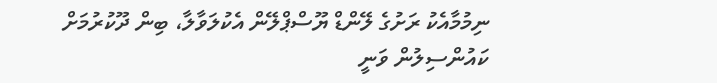ނިމުމާއެކު ރަށުގެ ލޭންޑް ޔޫސްޕްލޭން އެކުލަވާލާ، ބިން ދޫކުރުމަށް ކައުންސިލުން ވަނީ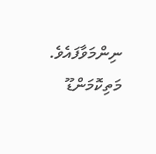ނިންމަވާފައެވެ.
މަތިކޮމަންޑޫ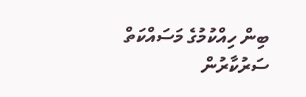ބިން ހިއްކުމުގެ މަސައްކަތް ސަރުކާރުން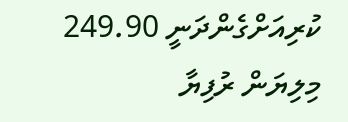ކުރިއަށްގެންދަނީ 249.90 މިލިޔަން ރުފިޔާ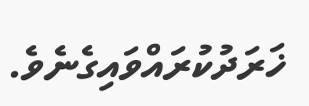ޚަރަދުކުރައްވައިގެނެވެ.